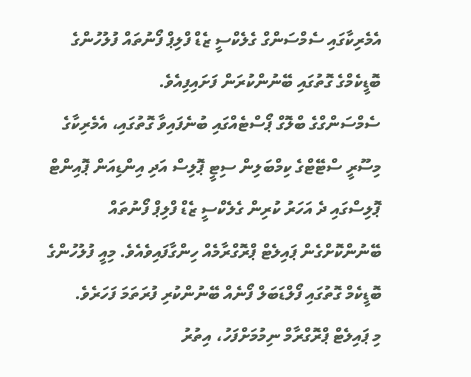އެމެރިކާގައި ސެމްސަންގް ގެލެކްސީ ޒެޑް ފްލިޕް ފޯނުތައް ފުލުހުންގެ ބޮޑީކެމްގެ ގޮތުގައި ބޭނުންކުރަން ފަށައިފިއެވެ.
ސެމްސަންގްގެ ބްލޮގް ޕޯސްޓެއްގައި ބުނެފައިވާ ގޮތުގައި، އެމެރިކާގެ މިސޫރީ ސްޓޭޓްގެ ކިމްބަލިން ސިޓީ ޕޮލިސް އަދި އިންޑިއަން ޕޮއިންޓް ޕޮލިސްގައި ދެ އަހަރު ކުރިން ގެލެކްސީ ޒެޑް ފްލިޕް ފޯނުތައް ބޭނުންކޮށްގެން ޕައިލެޓް ޕްރޮގްރާމެއް ހިންގާފައިވެއެވެ. މިއީ ފުލުހުންގެ ބޮޑީކެމް ގޮތުގައި ފޯލްޑަބަލް ފޯނެއް ބޭނުންކުރި ފުރަތަމަ ފަހަރެވެ.
މި ޕައިލެޓް ޕްރޮގްރާމް ނިމުމަށްފަހު، އިތުރު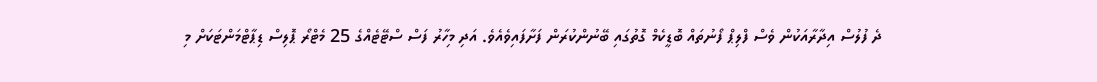ދެ ފުލުސް އިދާރާއަކުން ވެސް ފްލިޕް ފޯނުތައް ބޮޑީކެމް ގޮތުގައި ބޭނުންކުރަން ފަށާފައިވެއެވެ. އަދި މިހާރު ފަސް ސްޓޭޓެއްގެ 25 މެޓްރޯ ޕޮލިސް ޑިޕާޓްމަންޓަކަށް މި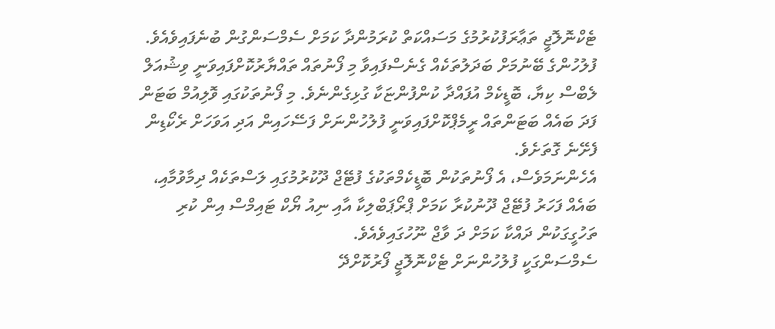ޓެކްނޮލޮޖީ ތަޢާރަފުކުރުމުގެ މަސައްކަތް ކުރަމުންދާ ކަމަށް ސެމްސަންގުން ބުނެފައިވެއެވެ.
ފުލުހުންގެ ބޭނުމަށް ބަދަލުތަކެއް ގެނެސްފައިވާ މި ފޯނުތައް ތައްޔާރުކޮށްފައިވަނީ ވިޝުއަލް ލެބްސް ކިޔާ، ބޮޑީކެމް އުފައްދާ ކުންފުންޏަކާ ގުޅިގެންނެވެ. މި ފޯނުތަކުގައި ވޮލިއުމް ބަޓަން ފަދަ ބައެއް ބަޓަންތައް ރީމެޕްކޮށްފައިވަނީ ފުލުހުންނަށް ފަސޭހައިން އަދި އަވަހަށް ރެކޯޑިން ފެށޭނެ ގޮތަށެވެ.
އެހެންނަމަވެސް، އެ ފޯނުތަކުން ބޮޑީކެމްތަކުގެ ފުޓޭޖް ދޫކުރުމުގައި ލަސްތަކެއް ދިމާވުމާއި، ބައެއް ފަހަރު ފުޓޭޖް ދޫނުކުރާ ކަމަށް ޕްރޯޕަބްލިކާ އާއި ނިއު ޔޯކް ޓައިމްސް އިން ކުރި ތަހުގީގަކުން ދައްކާ ކަމަށް ދަ ވާޖް ނޫހުގައިވެއެވެ.
ސެމްސަންގަކީ ފުލުހުންނަށް ޓެކްނޮލޮޖީ ފޯރުކޮށްދޭ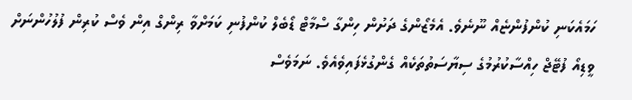ހަމައެކަނި ކުންފުންޏެއް ނޫނެވެ. އެމެޒޯންގެ ދަށުން ހިންގާ ސްމާޓް ޑޯބެލް ކުންފުނި ކަމަށްވާ ރިންގް އިން ވެސް ކުރިން ފުލުހުންނަށް ވީޑިއޯ ފުޓޭޖް ހިއްސާކުރުމުގެ ސިޔާސަތުތަކެއް ގެންގުޅެފައިވެއެވެ. ނަމަވެސް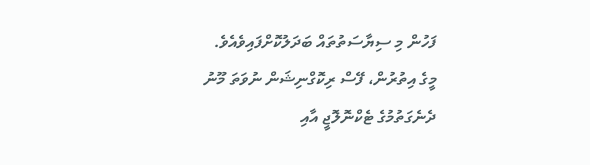ފަހުން މި ސިޔާސަތުތައް ބަދަލުކޮށްފައިވެއެވެ.
މީގެ އިތުރުން، ފޭސް ރިކޮގްނިޝަން ނުވަތަ މޫނު ދެނެގަތުމުގެ ޓެކްނޮލޮޖީ އާއި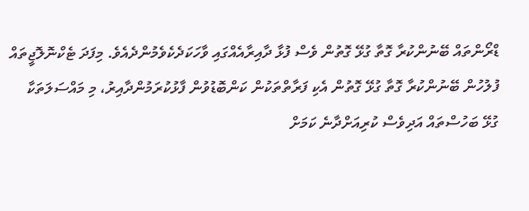ޑްރޯންތައް ބޭނުންކުރާ ގޮތާ ގުޅޭ ގޮތުން ވެސް ފުޅާ ދާއިރާއެއްގައި ވާހަކަދެކެވެމުންދެއެވެ. މިފަދަ ޓެކްނޮލޮޖީތައް ފުލުހުން ބޭނުންކުރާ ގޮތާ ގުޅޭ ގޮތުން އެކި ފަރާތްތަކުން ކަންބޮޑުވުން ފާޅުކުރަމުންދާއިރު، މި މައްސަލަތަކާ ގުޅޭ ބަހުސްތައް އަދިވެސް ކުރިއަށްދާނެ ކަމަށް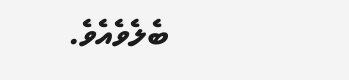ބެލެވެއެވެ.